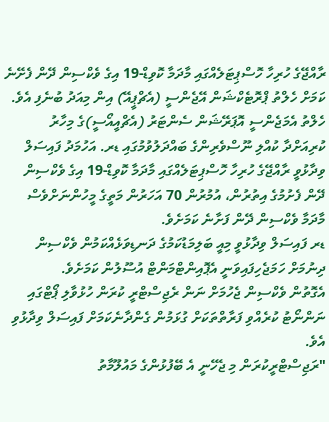ރާއްޖޭގެ ހުރިހާ ހޮސްޕިޓަލެއްގައި މާދަމާ ކޮވިޑް-19 އިގެ ވެކްސިން ދޭން ފެށޭނެ ކަމަށް ހެލްތު ޕްރޮޓެކްޝަން އޭޖެންސީ (އެޗްޕީއޭ) އިން މިއަދު ބުނެފި އެވެ.
ހެލްތު އެމަޖެންސީ އޮޕަރޭޝަން ސެންޓަރު (އެޗްއީއޯސީ)ގެ މިހާރު ކުރިއަށްދާ ކުއްލި ނޫސްވެރިންގެ ބައްދަލުވުމުގައި ޑރ. އަހުމަދު ފައިސަލް ވިދާޅުވީ ރާއްޖޭގެ ހުރިހާ ހޮސްޕިޓަލެއްގައި މާދަމާ ކޮވިޑް-19 އިގެ ވެކްސިން ދޭން ފެށުމުގެ އިތުރުން، އުމުރުން 70 އަހަރުން މަތީގެ މީހުންނަށްވެސް މާދަމާ ވެކްސިން ދޭން ފަށާނެ ކަމަށެވެ.
ޑރ ފައިސަލް ވިދާޅުވީ މިއީ ބަލިމަޑުކަމުގެ ދަނޑިވަޅެއްކަމުން ވެކްސިން ދިނުމަށް ހަމަޖެހިފައިވަނީ އެޕޮއިންޓްމަންޓް އުސޫލުން ކަމަށެވެ.
އެގޮތުން ވެކްސިން ޖެހުމަށް ނަން ރެޖިސްޓްރީ ކުރަން ހުޅުވާލި ޕޯޓްގައި ނަންނޯޓު ކުރެއްވި ފަރާތްތަކަށް ގުޅަމުން ގެންދާނެކަމަށް ފައިސަލް ވިދާޅުވި އެވެ.
"ރަޖިސްޓްރީކުރަން މި ޖެހޭނީ އެ ބޭފުޅުންގެ މައުލޫމާތު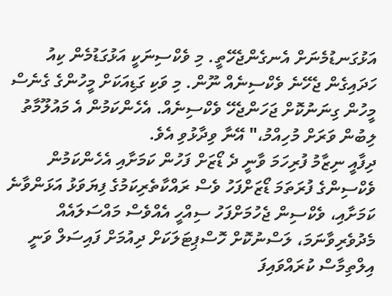އަޅުގަނޑުމެނަށް އެނގެންޖެހޭތީ. މި ވެކްސިނަކީ އަޅުގަޑުމެން ކިއު ހަދައިގެން ޖެހޭނެ ވެކްސިނެއް ނޫން. މި ވަކި ގަޑިއަކަށް މީހުންގެ ގެނެސް މީހުން ގިނަނުކޮށް ޖަހަންޖެހޭ ވެކްސިނެއް. އެހެންކަމުން އެ މައުލޫމާތު ލިބުން ވަރަށް މުހިއްމު،" އޭނާ ވިދާޅުވި އެވެ.
ދިފާއީ ނިޒާމު ފުރިހަމަ ވާނީ ދެ ޑޯޒަށް ފަހުން ކަމަށާއި އެހެންކަމުން ވެކްސިންގެ ފުރަތަމަ ޑޯޒަށްފަހު ވެސް ރައްކާތެރިކަމުގެ ފިޔަވަޅު އަޅަންވާނެ ކަމަށާއި، ވެކްސިން ޖެހުމަށްފަހު ސިއްހީ އެއްވެސް މައްސަލައެއް މެދުވެރިވާނަމަ، ލަސްނުކޮށް ހޮސްޕިޓަލަކަށް ދިއުމަށް ފައިސަލް ވަނީ އިލްތިމާސް ކުރައްވައިފަ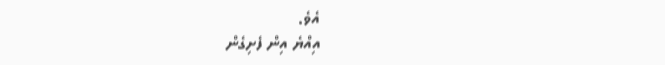އެވެ.
އިއްޔެ އިން ފެށިގެން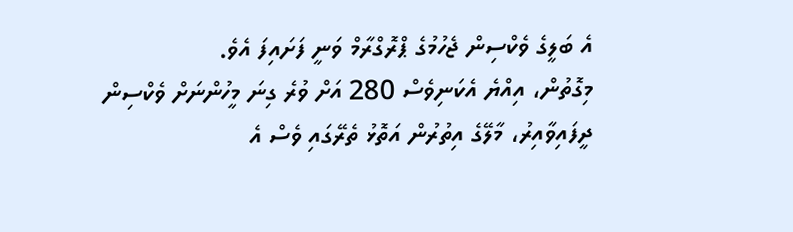އެ ބަލީގެ ވެކްސިން ޖެހުމުގެ ޕްރޮގްރާމް ވަނީ ފަށައިފަ އެވެ.
މިގޮތުން، އިއްޔެ އެކަނިވެސް 280 އަށް ވުރެ ގިނަ މީހުންނަށް ވެކްސިން ދީފައިވާއިރު، މާލޭގެ އިތުރުން އަތޮޅު ތެރޭގައި ވެސް އެ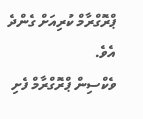ޕްރޮގްރާމް ކުރިއަށް ގެންދެ އެވެ.
ވެކްސިން ޕްރޮގްރާމް ފެށި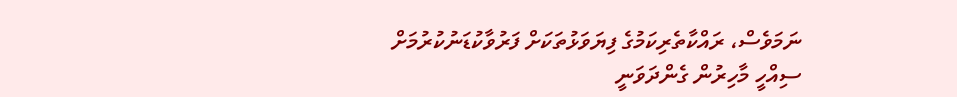ނަމަވެސް، ރައްކާތެރިކަމުގެ ފިޔަވަޅުތަކަށް ފަރުވާކުޑަނުކުރުމަށް ސިއްހީ މާހިރުން ގެންދަވަނީ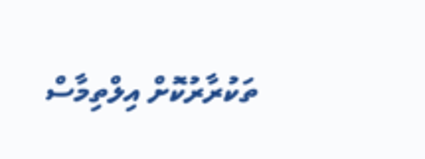ތަކުރާރުކޮށް އިލްތިމާސް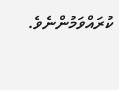ކުރައްވަމުންނެވެ.